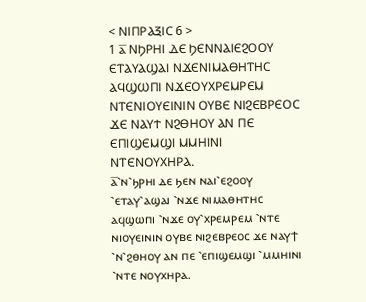< ⲚⲒⲠⲢⲀⲜⲒⲤ 6 >
1 ⲁ̅ ⲚϦⲢⲎⲒ ⲆⲈ ϦⲈⲚⲚⲀⲒⲈϨⲞⲞⲨ ⲈⲦⲀⲨⲀϢⲀⲒ ⲚϪⲈⲚⲒⲘⲀⲐⲎⲦⲎⲤ ⲀϤϢⲰⲠⲒ ⲚϪⲈⲞⲨⲬⲢⲈⲘⲢⲈⲘ ⲚⲦⲈⲚⲒⲞⲨⲈⲒⲚⲒⲚ ⲞⲨⲂⲈ ⲚⲒϨⲈⲂⲢⲈⲞⲤ ϪⲈ ⲚⲀⲨϮ ⲚϨⲐⲎⲞⲨ ⲀⲚ ⲠⲈ ⲈⲠⲒϢⲈⲘϢⲒ ⲘⲘⲎⲒⲚⲒ ⲚⲦⲈⲚⲞⲨⲬⲎⲢⲀ.
ⲁ̅⳿ⲛ⳿ϧⲣⲏⲓ ⲇⲉ ϧⲉⲛ ⲛⲁⲓ⳿ⲉϩⲟⲟⲩ ⳿ⲉⲧⲁⲩ⳿ⲁϣⲁⲓ ⳿ⲛϫⲉ ⲛⲓⲙⲁⲑⲏⲧⲏⲥ ⲁϥϣⲱⲡⲓ ⳿ⲛϫⲉ ⲟⲩ⳿ⲭⲣⲉⲙⲣⲉⲙ ⳿ⲛⲧⲉ ⲛⲓⲟⲩⲉⲓⲛⲓⲛ ⲟⲩⲃⲉ ⲛⲓϩⲉⲃⲣⲉⲟⲥ ϫⲉ ⲛⲁⲩϯ ⳿ⲛ⳿ϩⲑⲏⲟⲩ ⲁⲛ ⲡⲉ ⳿ⲉⲡⲓϣⲉⲙϣⲓ ⳿ⲙⲙⲏⲓⲛⲓ ⳿ⲛⲧⲉ ⲛⲟⲩⲭⲏⲣⲁ.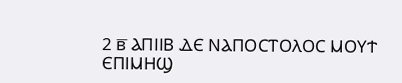2 ⲃ̅ ⲀⲠⲒⲒⲂ ⲆⲈ ⲚⲀⲠⲞⲤⲦⲞⲖⲞⲤ ⲘⲞⲨϮ ⲈⲠⲒⲘⲎϢ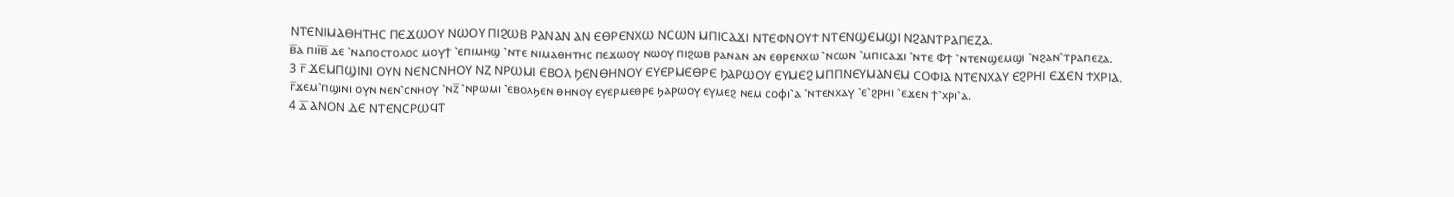ⲚⲦⲈⲚⲒⲘⲀⲐⲎⲦⲎⲤ ⲠⲈϪⲰⲞⲨ ⲚⲰⲞⲨ ⲠⲒϨⲰⲂ ⲢⲀⲚⲀⲚ ⲀⲚ ⲈⲐⲢⲈⲚⲬⲰ ⲚⲤⲰⲚ ⲘⲠⲒⲤⲀϪⲒ ⲚⲦⲈⲪⲚⲞⲨϮ ⲚⲦⲈⲚϢⲈⲘϢⲒ ⲚϨⲀⲚⲦⲢⲀⲠⲈⲌⲀ.
ⲃ̅ⲁ ⲡⲓⲓ̅ⲃ̅ ⲇⲉ ⳿ⲛⲁⲡⲟⲥⲧⲟⲗⲟⲥ ⲙⲟⲩϯ ⳿ⲉⲡⲓⲙⲏϣ ⳿ⲛⲧⲉ ⲛⲓⲙⲁⲑⲏⲧⲏⲥ ⲡⲉϫⲱⲟⲩ ⲛⲱⲟⲩ ⲡⲓϩⲱⲃ ⲣⲁⲛⲁⲛ ⲁⲛ ⲉⲑⲣⲉⲛⲭⲱ ⳿ⲛⲥⲱⲛ ⳿ⲙⲡⲓⲥⲁϫⲓ ⳿ⲛⲧⲉ Ⲫϯ ⳿ⲛⲧⲉⲛϣⲉⲙϣⲓ ⳿ⲛϩⲁⲛ⳿ⲧⲣⲁⲡⲉⲍⲁ.
3 ⲅ̅ ϪⲈⲘⲠϢⲒⲚⲒ ⲞⲨⲚ ⲚⲈⲚⲤⲚⲎⲞⲨ ⲚⲌ ⲚⲢⲰⲘⲒ ⲈⲂⲞⲖ ϦⲈⲚⲐⲎⲚⲞⲨ ⲈⲨⲈⲢⲘⲈⲐⲢⲈ ϦⲀⲢⲰⲞⲨ ⲈⲨⲘⲈϨ ⲘⲠⲠⲚⲈⲨⲘⲀⲚⲈⲘ ⲤⲞⲪⲒⲀ ⲚⲦⲈⲚⲬⲀⲨ ⲈϨⲢⲎⲒ ⲈϪⲈⲚ ϮⲬⲢⲒⲀ.
ⲅ̅ϫⲉⲙ⳿ⲡϣⲓⲛⲓ ⲟⲩⲛ ⲛⲉⲛ⳿ⲥⲛⲏⲟⲩ ⳿ⲛⲍ̅ ⳿ⲛⲣⲱⲙⲓ ⳿ⲉⲃⲟⲗϧⲉⲛ ⲑⲏⲛⲟⲩ ⲉⲩⲉⲣⲙⲉⲑⲣⲉ ϧⲁⲣⲱⲟⲩ ⲉⲩⲙⲉϩ ⲛⲉⲙ ⲥⲟⲫⲓ⳿ⲁ ⳿ⲛⲧⲉⲛⲭⲁⲩ ⳿ⲉ⳿ϩⲣⲏⲓ ⳿ⲉϫⲉⲛ ϯ⳿ⲭⲣⲓ⳿ⲁ.
4 ⲇ̅ ⲀⲚⲞⲚ ⲆⲈ ⲚⲦⲈⲚⲤⲢⲰϤⲦ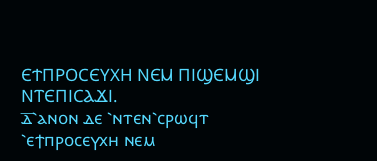ⲈϮⲠⲢⲞⲤⲈⲨⲬⲎ ⲚⲈⲘ ⲠⲒϢⲈⲘϢⲒ ⲚⲦⲈⲠⲒⲤⲀϪⲒ.
ⲇ̅⳿ⲁⲛⲟⲛ ⲇⲉ ⳿ⲛⲧⲉⲛ⳿ⲥⲣⲱϥⲧ ⳿ⲉϯⲡⲣⲟⲥⲉⲩⲭⲏ ⲛⲉⲙ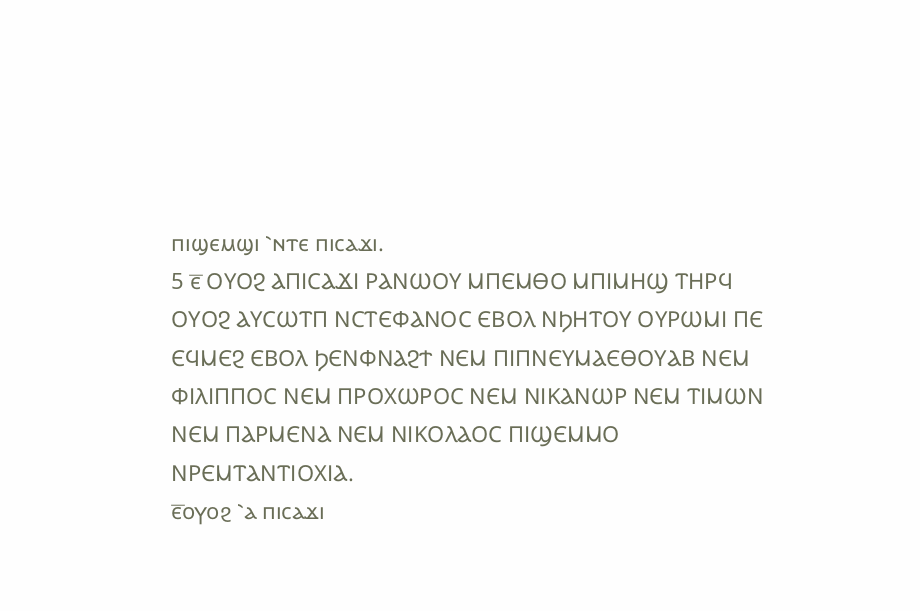ⲡⲓϣⲉⲙϣⲓ ⳿ⲛⲧⲉ ⲡⲓⲥⲁϫⲓ.
5 ⲉ̅ ⲞⲨⲞϨ ⲀⲠⲒⲤⲀϪⲒ ⲢⲀⲚⲰⲞⲨ ⲘⲠⲈⲘⲐⲞ ⲘⲠⲒⲘⲎϢ ⲦⲎⲢϤ ⲞⲨⲞϨ ⲀⲨⲤⲰⲦⲠ ⲚⲤⲦⲈⲪⲀⲚⲞⲤ ⲈⲂⲞⲖ ⲚϦⲎⲦⲞⲨ ⲞⲨⲢⲰⲘⲒ ⲠⲈ ⲈϤⲘⲈϨ ⲈⲂⲞⲖ ϦⲈⲚⲪⲚⲀϨϮ ⲚⲈⲘ ⲠⲒⲠⲚⲈⲨⲘⲀⲈⲐⲞⲨⲀⲂ ⲚⲈⲘ ⲪⲒⲖⲒⲠⲠⲞⲤ ⲚⲈⲘ ⲠⲢⲞⲬⲰⲢⲞⲤ ⲚⲈⲘ ⲚⲒⲔⲀⲚⲰⲢ ⲚⲈⲘ ⲦⲒⲘⲰⲚ ⲚⲈⲘ ⲠⲀⲢⲘⲈⲚⲀ ⲚⲈⲘ ⲚⲒⲔⲞⲖⲀⲞⲤ ⲠⲒϢⲈⲘⲘⲞ ⲚⲢⲈⲘⲦⲀⲚⲦⲒⲞⲬⲒⲀ.
ⲉ̅ⲟⲩⲟϩ ⳿ⲁ ⲡⲓⲥⲁϫⲓ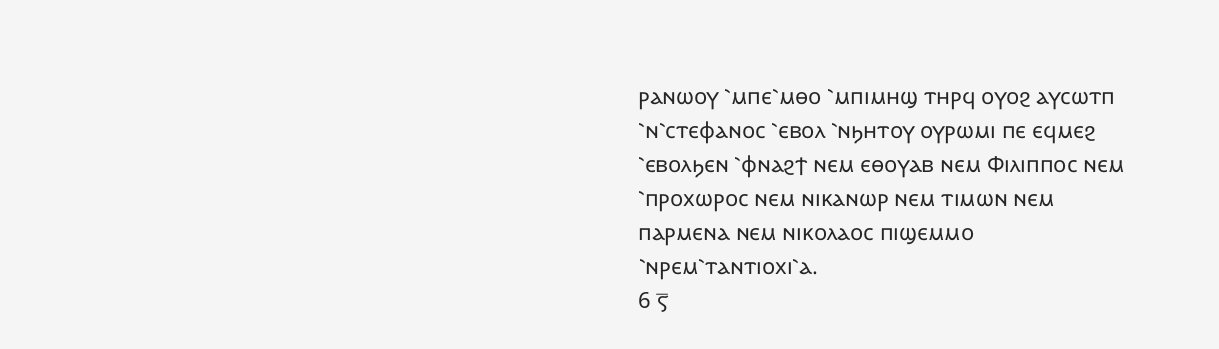ⲣⲁⲛⲱⲟⲩ ⳿ⲙⲡⲉ⳿ⲙⲑⲟ ⳿ⲙⲡⲓⲙⲏϣ ⲧⲏⲣϥ ⲟⲩⲟϩ ⲁⲩⲥⲱⲧⲡ ⳿ⲛ⳿ⲥⲧⲉⲫⲁⲛⲟⲥ ⳿ⲉⲃⲟⲗ ⳿ⲛϧⲏⲧⲟⲩ ⲟⲩⲣⲱⲙⲓ ⲡⲉ ⲉϥⲙⲉϩ ⳿ⲉⲃⲟⲗϧⲉⲛ ⳿ⲫⲛⲁϩϯ ⲛⲉⲙ ⲉⲑⲟⲩⲁⲃ ⲛⲉⲙ Ⲫⲓⲗⲓⲡⲡⲟⲥ ⲛⲉⲙ ⳿ⲡⲣⲟⲭⲱⲣⲟⲥ ⲛⲉⲙ ⲛⲓⲕⲁⲛⲱⲣ ⲛⲉⲙ ⲧⲓⲙⲱⲛ ⲛⲉⲙ ⲡⲁⲣⲙⲉⲛⲁ ⲛⲉⲙ ⲛⲓⲕⲟⲗⲁⲟⲥ ⲡⲓϣⲉⲙⲙⲟ ⳿ⲛⲣⲉⲙ⳿ⲧⲁⲛⲧⲓⲟⲭⲓ⳿ⲁ.
6 ⲋ̅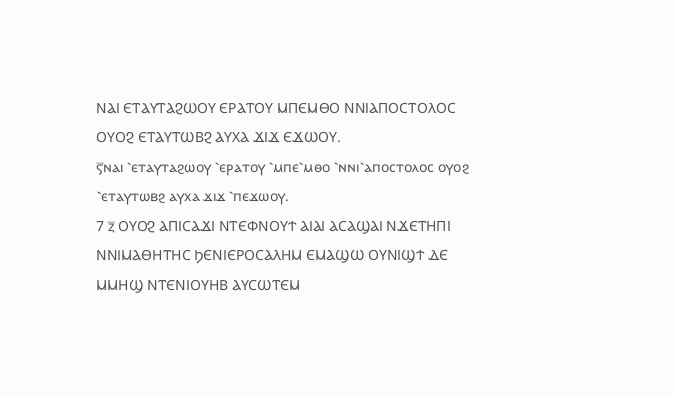ⲚⲀⲒ ⲈⲦⲀⲨⲦⲀϨⲰⲞⲨ ⲈⲢⲀⲦⲞⲨ ⲘⲠⲈⲘⲐⲞ ⲚⲚⲒⲀⲠⲞⲤⲦⲞⲖⲞⲤ ⲞⲨⲞϨ ⲈⲦⲀⲨⲦⲰⲂϨ ⲀⲨⲬⲀ ϪⲒϪ ⲈϪⲰⲞⲨ.
ⲋ̅ⲛⲁⲓ ⳿ⲉⲧⲁⲩⲧⲁϩⲱⲟⲩ ⳿ⲉⲣⲁⲧⲟⲩ ⳿ⲙⲡⲉ⳿ⲙⲑⲟ ⳿ⲛⲛⲓ⳿ⲁⲡⲟⲥⲧⲟⲗⲟⲥ ⲟⲩⲟϩ ⳿ⲉⲧⲁⲩⲧⲱⲃϩ ⲁⲩⲭⲁ ϫⲓϫ ⳿ⲡⲉϫⲱⲟⲩ.
7 ⲍ̅ ⲞⲨⲞϨ ⲀⲠⲒⲤⲀϪⲒ ⲚⲦⲈⲪⲚⲞⲨϮ ⲀⲒⲀⲒ ⲀⲤⲀϢⲀⲒ ⲚϪⲈⲦⲎⲠⲒ ⲚⲚⲒⲘⲀⲐⲎⲦⲎⲤ ϦⲈⲚⲒⲈⲢⲞⲤⲀⲖⲎⲘ ⲈⲘⲀϢⲰ ⲞⲨⲚⲒϢϮ ⲆⲈ ⲘⲘⲎϢ ⲚⲦⲈⲚⲒⲞⲨⲎⲂ ⲀⲨⲤⲰⲦⲈⲘ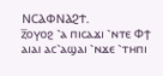ⲚⲤⲀⲪⲚⲀϨϮ.
ⲍ̅ⲟⲩⲟϩ ⳿ⲁ ⲡⲓⲥⲁϫⲓ ⳿ⲛⲧⲉ Ⲫϯ ⲁⲓⲁⲓ ⲁⲥ⳿ⲁϣⲁⲓ ⳿ⲛϫⲉ ⳿ⲧⲏⲡⲓ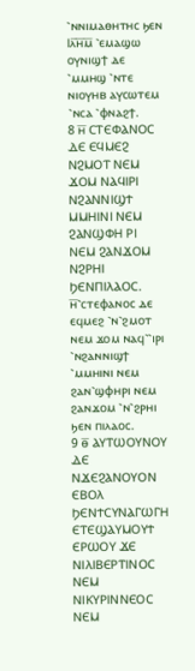⳿ⲛⲛⲓⲙⲁⲑⲏⲧⲏⲥ ϧⲉⲛ Ⲓⲗ̅ⲏ̅ⲙ̅ ⳿ⲉⲙⲁϣⲱ ⲟⲩⲛⲓϣϯ ⲇⲉ ⳿ⲙⲙⲏϣ ⳿ⲛⲧⲉ ⲛⲓⲟⲩⲏⲃ ⲁⲩⲥⲱⲧⲉⲙ ⳿ⲛⲥⲁ ⳿ⲫⲛⲁϩϯ.
8 ⲏ̅ ⲤⲦⲈⲪⲀⲚⲞⲤ ⲆⲈ ⲈϤⲘⲈϨ ⲚϨⲘⲞⲦ ⲚⲈⲘ ϪⲞⲘ ⲚⲀϤⲒⲢⲒ ⲚϨⲀⲚⲚⲒϢϮ ⲘⲘⲎⲒⲚⲒ ⲚⲈⲘ ϨⲀⲚϢⲪⲎ ⲢⲒ ⲚⲈⲘ ϨⲀⲚϪⲞⲘ ⲚϨⲢⲎⲒ ϦⲈⲚⲠⲒⲖⲀⲞⲤ.
ⲏ̅⳿ⲥⲧⲉⲫⲁⲛⲟⲥ ⲇⲉ ⲉϥⲙⲉϩ ⳿ⲛ⳿ϩⲙⲟⲧ ⲛⲉⲙ ϫⲟⲙ ⲛⲁϥ⳿⳿ⲓⲣⲓ ⳿ⲛϩⲁⲛⲛⲓϣϯ ⳿ⲙⲙⲏⲓⲛⲓ ⲛⲉⲙ ϩⲁⲛ⳿ϣⲫⲏⲣⲓ ⲛⲉⲙ ϩⲁⲛϫⲟⲙ ⳿ⲛ⳿ϩⲣⲏⲓ ϧⲉⲛ ⲡⲓⲗⲁⲟⲥ.
9 ⲑ̅ ⲀⲨⲦⲰⲞⲨⲚⲞⲨ ⲆⲈ ⲚϪⲈϨⲀⲚⲞⲨⲞⲚ ⲈⲂⲞⲖ ϦⲈⲚϮⲤⲨⲚⲀⲄⲰⲄⲎ ⲈⲦⲈϢⲀⲨⲘⲞⲨϮ ⲈⲢⲰⲞⲨ ϪⲈ ⲚⲒⲖⲒⲂⲈⲢⲦⲒⲚⲞⲤ ⲚⲈⲘ ⲚⲒⲔⲨⲢⲒⲚⲚⲈⲞⲤ ⲚⲈⲘ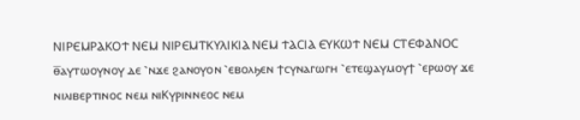ⲚⲒⲢⲈⲘⲢⲀⲔⲞϮ ⲚⲈⲘ ⲚⲒⲢⲈⲘⲦⲔⲨⲖⲒⲔⲒⲀ ⲚⲈⲘ ϮⲀⲤⲒⲀ ⲈⲨⲔⲰϮ ⲚⲈⲘ ⲤⲦⲈⲪⲀⲚⲞⲤ
ⲑ̅ⲁⲩⲧⲱⲟⲩⲛⲟⲩ ⲇⲉ ⳿ⲛϫⲉ ϩⲁⲛⲟⲩⲟⲛ ⳿ⲉⲃⲟⲗϧⲉⲛ ϯⲥⲩⲛⲁⲅⲱⲅⲏ ⳿ⲉⲧⲉϣⲁⲩⲙⲟⲩϯ ⳿ⲉⲣⲱⲟⲩ ϫⲉ ⲛⲓⲗⲓⲃⲉⲣⲧⲓⲛⲟⲥ ⲛⲉⲙ ⲛⲓⲔⲩⲣⲓⲛⲛⲉⲟⲥ ⲛⲉⲙ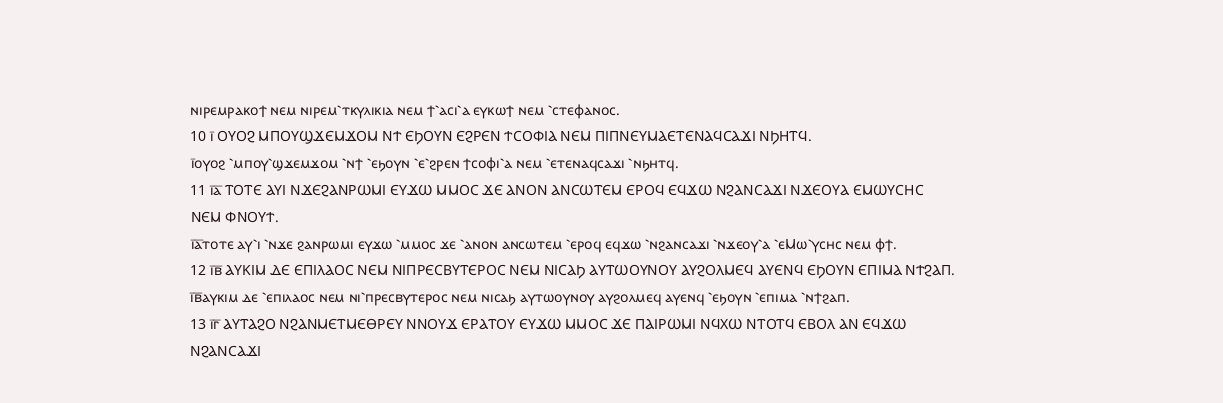ⲛⲓⲣⲉⲙⲣⲁⲕⲟϯ ⲛⲉⲙ ⲛⲓⲣⲉⲙ⳿ⲧⲕⲩⲗⲓⲕⲓⲁ ⲛⲉⲙ ϯ⳿ⲁⲥⲓ⳿ⲁ ⲉⲩⲕⲱϯ ⲛⲉⲙ ⳿ⲥⲧⲉⲫⲁⲛⲟⲥ.
10 ⲓ̅ ⲞⲨⲞϨ ⲘⲠⲞⲨϢϪⲈⲘϪⲞⲘ ⲚϮ ⲈϦⲞⲨⲚ ⲈϨⲢⲈⲚ ϮⲤⲞⲪⲒⲀ ⲚⲈⲘ ⲠⲒⲠⲚⲈⲨⲘⲀⲈⲦⲈⲚⲀϤⲤⲀϪⲒ ⲚϦⲎⲦϤ.
ⲓ̅ⲟⲩⲟϩ ⳿ⲙⲡⲟⲩ⳿ϣϫⲉⲙϫⲟⲙ ⳿ⲛϯ ⳿ⲉϧⲟⲩⲛ ⳿ⲉ⳿ϩⲣⲉⲛ ϯⲥⲟⲫⲓ⳿ⲁ ⲛⲉⲙ ⳿ⲉⲧⲉⲛⲁϥⲥⲁϫⲓ ⳿ⲛϧⲏⲧϥ.
11 ⲓ̅ⲁ̅ ⲦⲞⲦⲈ ⲀⲨⲒ ⲚϪⲈϨⲀⲚⲢⲰⲘⲒ ⲈⲨϪⲰ ⲘⲘⲞⲤ ϪⲈ ⲀⲚⲞⲚ ⲀⲚⲤⲰⲦⲈⲘ ⲈⲢⲞϤ ⲈϤϪⲰ ⲚϨⲀⲚⲤⲀϪⲒ ⲚϪⲈⲞⲨⲀ ⲈⲘⲰⲨⲤⲎⲤ ⲚⲈⲘ ⲪⲚⲞⲨϮ.
ⲓ̅ⲁ̅ⲧⲟⲧⲉ ⲁⲩ⳿ⲓ ⳿ⲛϫⲉ ϩⲁⲛⲣⲱⲙⲓ ⲉⲩϫⲱ ⳿ⲙⲙⲟⲥ ϫⲉ ⳿ⲁⲛⲟⲛ ⲁⲛⲥⲱⲧⲉⲙ ⳿ⲉⲣⲟϥ ⲉϥϫⲱ ⳿ⲛϩⲁⲛⲥⲁϫⲓ ⳿ⲛϫⲉⲟⲩ⳿ⲁ ⳿ⲉⲘⲱ⳿ⲩⲥⲏⲥ ⲛⲉⲙ ⲫϯ.
12 ⲓ̅ⲃ̅ ⲀⲨⲔⲒⲘ ⲆⲈ ⲈⲠⲒⲖⲀⲞⲤ ⲚⲈⲘ ⲚⲒⲠⲢⲈⲤⲂⲨⲦⲈⲢⲞⲤ ⲚⲈⲘ ⲚⲒⲤⲀϦ ⲀⲨⲦⲰⲞⲨⲚⲞⲨ ⲀⲨϨⲞⲖⲘⲈϤ ⲀⲨⲈⲚϤ ⲈϦⲞⲨⲚ ⲈⲠⲒⲘⲀ ⲚϮϨⲀⲠ.
ⲓ̅ⲃ̅ⲁⲩⲕⲓⲙ ⲇⲉ ⳿ⲉⲡⲓⲗⲁⲟⲥ ⲛⲉⲙ ⲛⲓ⳿ⲡⲣⲉⲥⲃⲩⲧⲉⲣⲟⲥ ⲛⲉⲙ ⲛⲓⲥⲁϧ ⲁⲩⲧⲱⲟⲩⲛⲟⲩ ⲁⲩϩⲟⲗⲙⲉϥ ⲁⲩⲉⲛϥ ⳿ⲉϧⲟⲩⲛ ⳿ⲉⲡⲓⲙⲁ ⳿ⲛϯϩⲁⲡ.
13 ⲓ̅ⲅ̅ ⲀⲨⲦⲀϨⲞ ⲚϨⲀⲚⲘⲈⲦⲘⲈⲐⲢⲈⲨ ⲚⲚⲞⲨϪ ⲈⲢⲀⲦⲞⲨ ⲈⲨϪⲰ ⲘⲘⲞⲤ ϪⲈ ⲠⲀⲒⲢⲰⲘⲒ ⲚϤⲬⲰ ⲚⲦⲞⲦϤ ⲈⲂⲞⲖ ⲀⲚ ⲈϤϪⲰ ⲚϨⲀⲚⲤⲀϪⲒ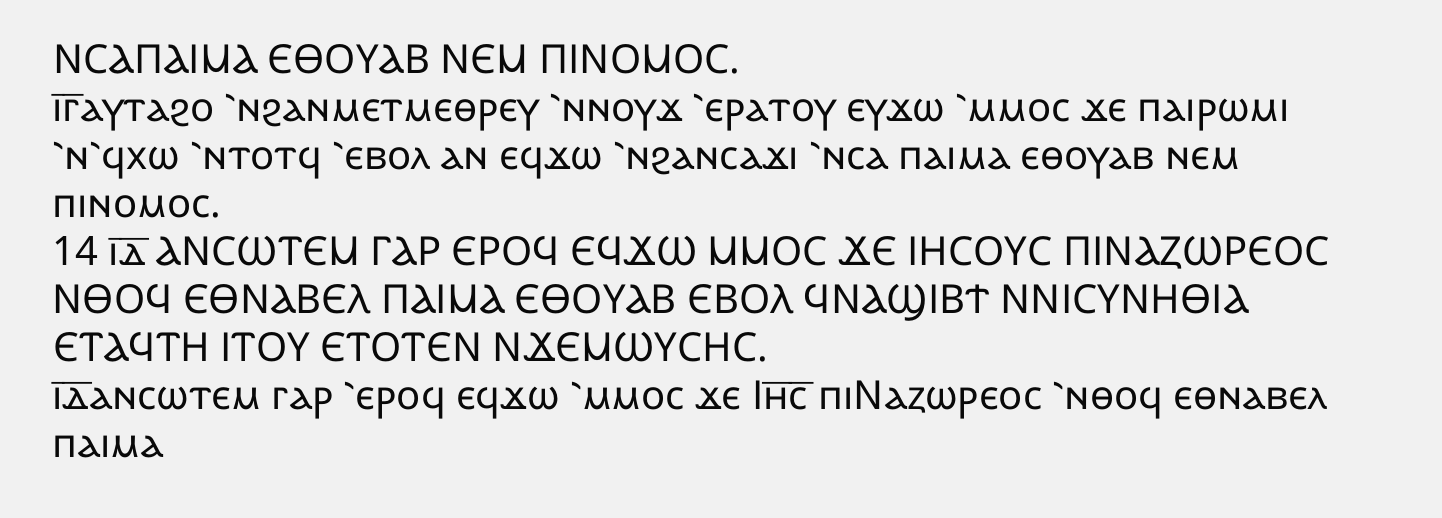ⲚⲤⲀⲠⲀⲒⲘⲀ ⲈⲐⲞⲨⲀⲂ ⲚⲈⲘ ⲠⲒⲚⲞⲘⲞⲤ.
ⲓ̅ⲅ̅ⲁⲩⲧⲁϩⲟ ⳿ⲛϩⲁⲛⲙⲉⲧⲙⲉⲑⲣⲉⲩ ⳿ⲛⲛⲟⲩϫ ⳿ⲉⲣⲁⲧⲟⲩ ⲉⲩϫⲱ ⳿ⲙⲙⲟⲥ ϫⲉ ⲡⲁⲓⲣⲱⲙⲓ ⳿ⲛ⳿ϥⲭⲱ ⳿ⲛⲧⲟⲧϥ ⳿ⲉⲃⲟⲗ ⲁⲛ ⲉϥϫⲱ ⳿ⲛϩⲁⲛⲥⲁϫⲓ ⳿ⲛⲥⲁ ⲡⲁⲓⲙⲁ ⲉⲑⲟⲩⲁⲃ ⲛⲉⲙ ⲡⲓⲛⲟⲙⲟⲥ.
14 ⲓ̅ⲇ̅ ⲀⲚⲤⲰⲦⲈⲘ ⲄⲀⲢ ⲈⲢⲞϤ ⲈϤϪⲰ ⲘⲘⲞⲤ ϪⲈ ⲒⲎⲤⲞⲨⲤ ⲠⲒⲚⲀⲌⲰⲢⲈⲞⲤ ⲚⲐⲞϤ ⲈⲐⲚⲀⲂⲈⲖ ⲠⲀⲒⲘⲀ ⲈⲐⲞⲨⲀⲂ ⲈⲂⲞⲖ ϤⲚⲀϢⲒⲂϮ ⲚⲚⲒⲤⲨⲚⲎⲐⲒⲀ ⲈⲦⲀϤⲦⲎ ⲒⲦⲞⲨ ⲈⲦⲞⲦⲈⲚ ⲚϪⲈⲘⲰⲨⲤⲎⲤ.
ⲓ̅ⲇ̅ⲁⲛⲥⲱⲧⲉⲙ ⲅⲁⲣ ⳿ⲉⲣⲟϥ ⲉϥϫⲱ ⳿ⲙⲙⲟⲥ ϫⲉ Ⲓⲏ̅ⲥ̅ ⲡⲓⲚⲁⲍⲱⲣⲉⲟⲥ ⳿ⲛⲑⲟϥ ⲉⲑⲛⲁⲃⲉⲗ ⲡⲁⲓⲙⲁ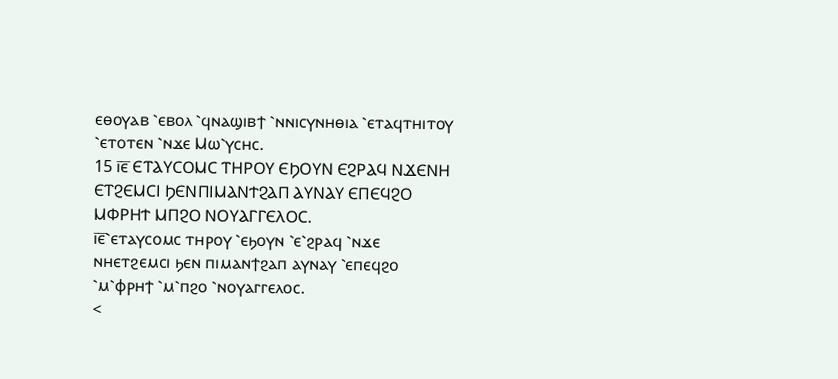ⲉⲑⲟⲩⲁⲃ ⳿ⲉⲃⲟⲗ ⳿ϥⲛⲁϣⲓⲃϯ ⳿ⲛⲛⲓⲥⲩⲛⲏⲑⲓⲁ ⳿ⲉⲧⲁϥⲧⲏⲓⲧⲟⲩ ⳿ⲉⲧⲟⲧⲉⲛ ⳿ⲛϫⲉ Ⲙⲱ⳿ⲩⲥⲏⲥ.
15 ⲓ̅ⲉ̅ ⲈⲦⲀⲨⲤⲞⲘⲤ ⲦⲎⲢⲞⲨ ⲈϦⲞⲨⲚ ⲈϨⲢⲀϤ ⲚϪⲈⲚⲎ ⲈⲦϨⲈⲘⲤⲒ ϦⲈⲚⲠⲒⲘⲀⲚϮϨⲀⲠ ⲀⲨⲚⲀⲨ ⲈⲠⲈϤϨⲞ ⲘⲪⲢⲎϮ ⲘⲠϨⲞ ⲚⲞⲨⲀⲄⲄⲈⲖⲞⲤ.
ⲓ̅ⲉ̅⳿ⲉⲧⲁⲩⲥⲟⲙⲥ ⲧⲏⲣⲟⲩ ⳿ⲉϧⲟⲩⲛ ⳿ⲉ⳿ϩⲣⲁϥ ⳿ⲛϫⲉ ⲛⲏⲉⲧϩⲉⲙⲥⲓ ϧⲉⲛ ⲡⲓⲙⲁⲛϯϩⲁⲡ ⲁⲩⲛⲁⲩ ⳿ⲉⲡⲉϥϩⲟ ⳿ⲙ⳿ⲫⲣⲏϯ ⳿ⲙ⳿ⲡϩⲟ ⳿ⲛⲟⲩⲁⲅⲅⲉⲗⲟⲥ.
<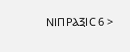ⲚⲒⲠⲢⲀⲜⲒⲤ 6 >